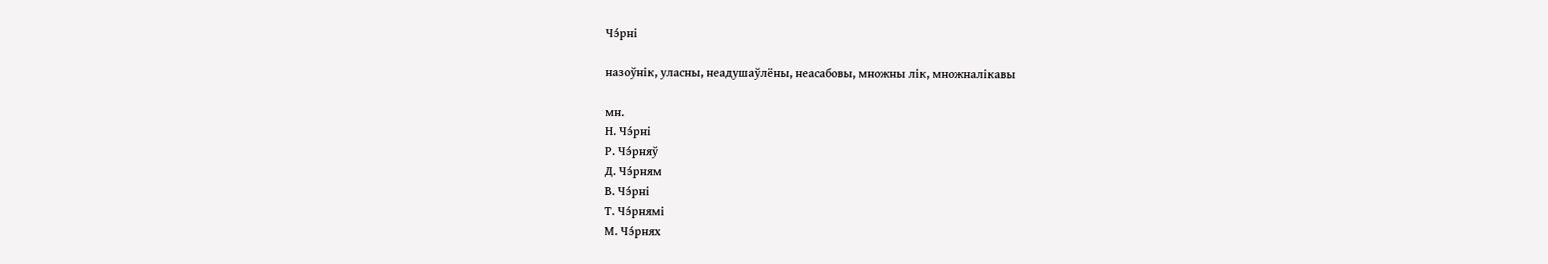Чэ́рні

назоўнік, уласны, неадушаўлёны, неасабовы, множны лік, множналікавы

мн.
Н. Чэ́рні
Р. Чэ́рняў
Д. Чэ́рням
В. Чэ́рні
Т. Чэ́рнямі
М. Чэ́рнях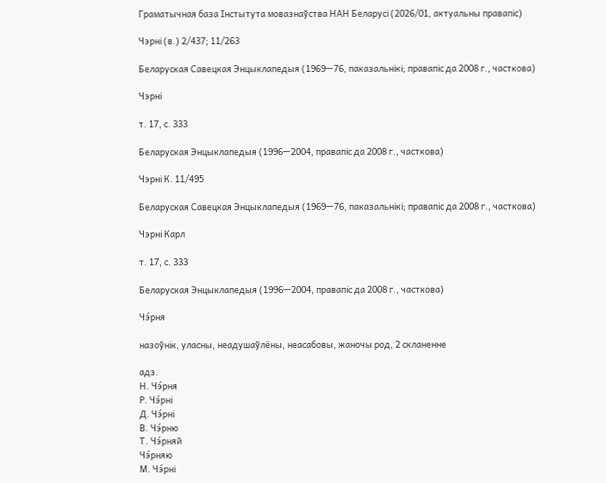Граматычная база Інстытута мовазнаўства НАН Беларусі (2026/01, актуальны правапіс)

Чэрні (в.) 2/437; 11/263

Беларуская Савецкая Энцыклапедыя (1969—76, паказальнікі; правапіс да 2008 г., часткова)

Чэрні

т. 17, с. 333

Беларуская Энцыклапедыя (1996—2004, правапіс да 2008 г., часткова)

Чэрні К. 11/495

Беларуская Савецкая Энцыклапедыя (1969—76, паказальнікі; правапіс да 2008 г., часткова)

Чэрні Карл

т. 17, с. 333

Беларуская Энцыклапедыя (1996—2004, правапіс да 2008 г., часткова)

Чэ́рня

назоўнік, уласны, неадушаўлёны, неасабовы, жаночы род, 2 скланенне

адз.
Н. Чэ́рня
Р. Чэ́рні
Д. Чэ́рні
В. Чэ́рню
Т. Чэ́рняй
Чэ́рняю
М. Чэ́рні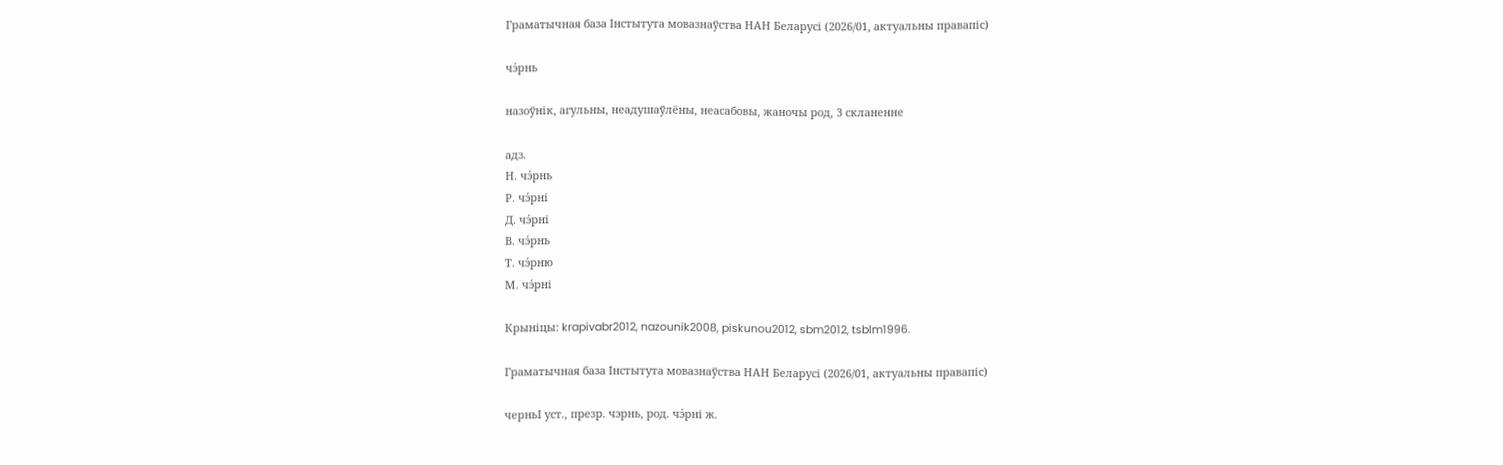Граматычная база Інстытута мовазнаўства НАН Беларусі (2026/01, актуальны правапіс)

чэ́рнь

назоўнік, агульны, неадушаўлёны, неасабовы, жаночы род, 3 скланенне

адз.
Н. чэ́рнь
Р. чэ́рні
Д. чэ́рні
В. чэ́рнь
Т. чэ́рню
М. чэ́рні

Крыніцы: krapivabr2012, nazounik2008, piskunou2012, sbm2012, tsblm1996.

Граматычная база Інстытута мовазнаўства НАН Беларусі (2026/01, актуальны правапіс)

черньI уст., презр. чэрнь, род. чэ́рні ж.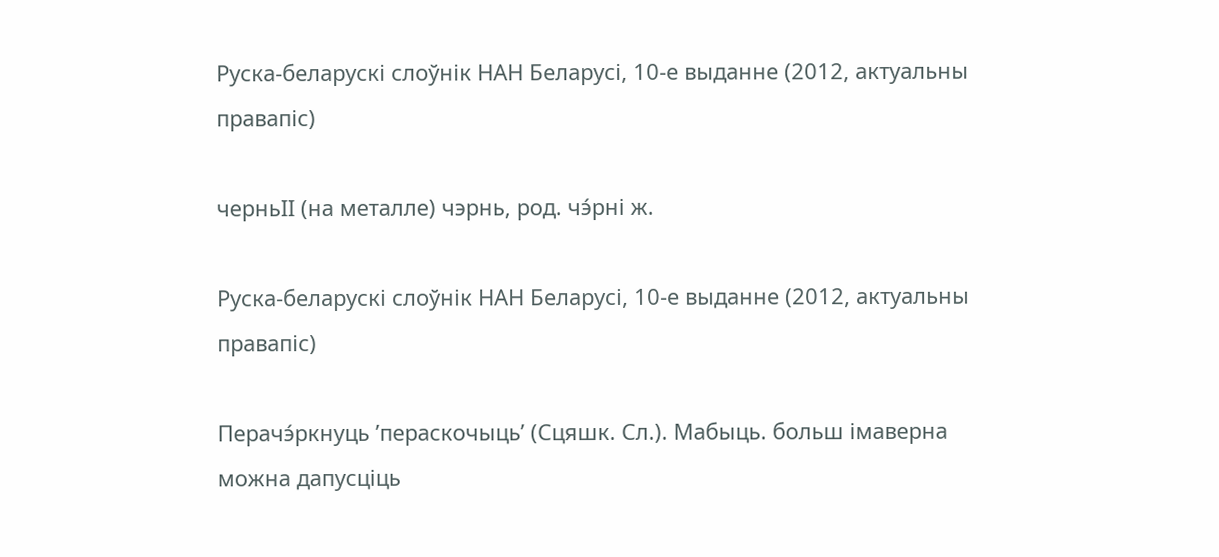Руска-беларускі слоўнік НАН Беларусі, 10-е выданне (2012, актуальны правапіс)

черньII (на металле) чэрнь, род. чэ́рні ж.

Руска-беларускі слоўнік НАН Беларусі, 10-е выданне (2012, актуальны правапіс)

Перачэ́ркнуць ’пераскочыць’ (Сцяшк. Сл.). Мабыць. больш імаверна можна дапусціць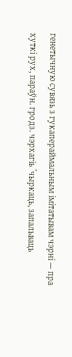генетычную сувязь з гукапераймальным імітатывам чэрні — пра хуткі рух, параўн. гродз. чэрхагіь ’чыркаць, запальваць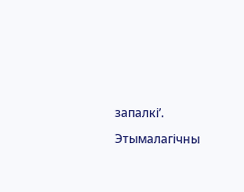запалкі’.

Этымалагічны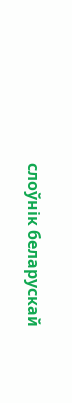слоўнік беларускай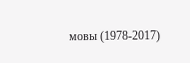мовы (1978-2017)